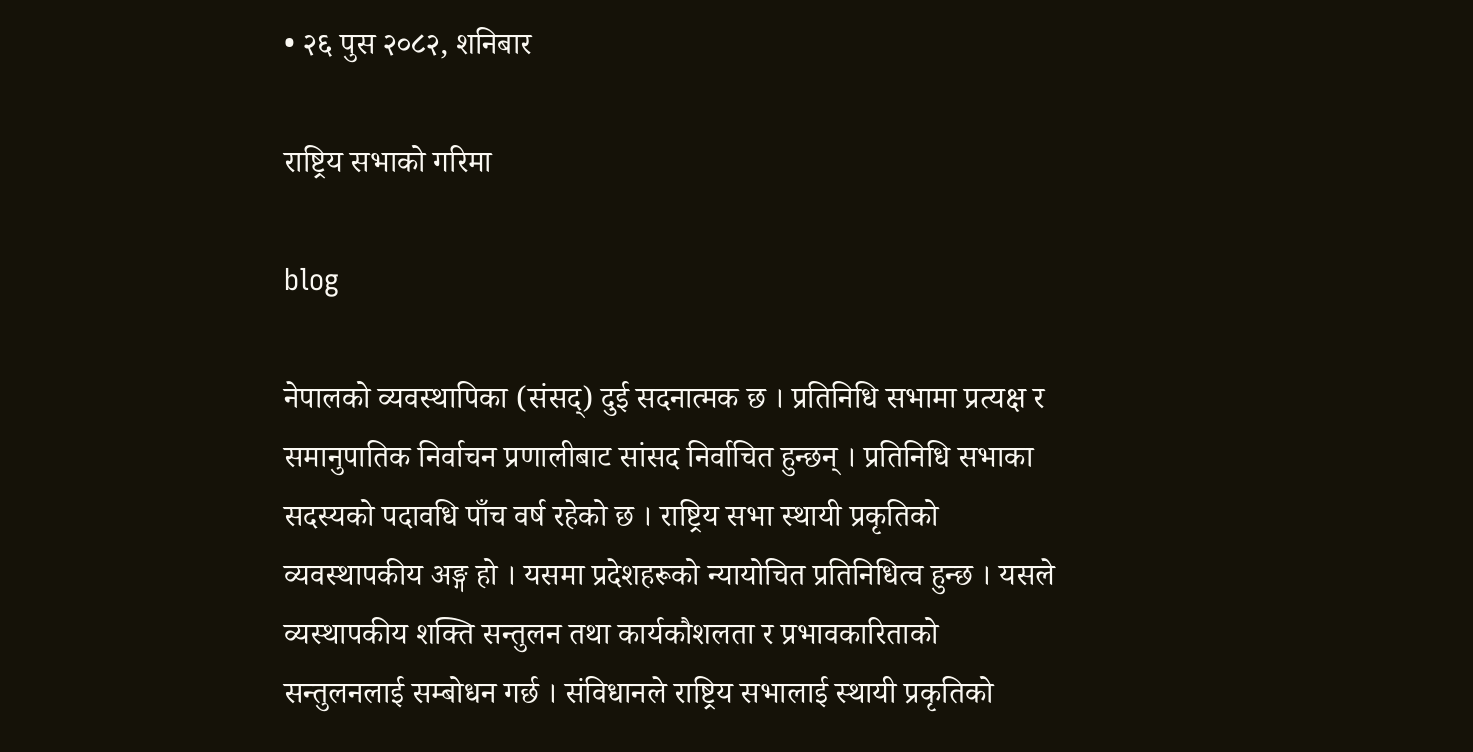• २६ पुस २०८२, शनिबार

राष्ट्रिय सभाको गरिमा

blog

नेपालको व्यवस्थापिका (संसद्) दुई सदनात्मक छ । प्रतिनिधि सभामा प्रत्यक्ष र समानुपातिक निर्वाचन प्रणालीबाट सांसद निर्वाचित हुन्छन् । प्रतिनिधि सभाका सदस्यको पदावधि पाँच वर्ष रहेको छ । राष्ट्रिय सभा स्थायी प्रकृतिको व्यवस्थापकीय अङ्ग हो । यसमा प्रदेशहरूको न्यायोचित प्रतिनिधित्व हुन्छ । यसले व्यस्थापकीय शक्ति सन्तुलन तथा कार्यकौशलता र प्रभावकारिताको सन्तुलनलाई सम्बोधन गर्छ । संविधानले राष्ट्रिय सभालाई स्थायी प्रकृतिको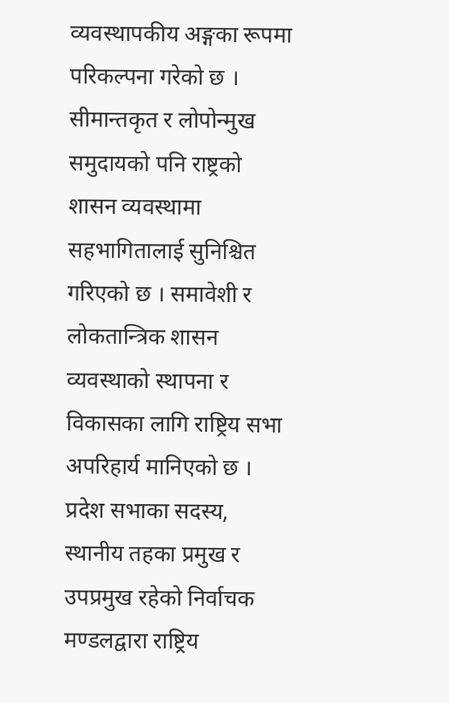व्यवस्थापकीय अङ्गका रूपमा परिकल्पना गरेको छ । सीमान्तकृत र लोपोन्मुख समुदायको पनि राष्ट्रको शासन व्यवस्थामा सहभागितालाई सुनिश्चित गरिएको छ । समावेशी र लोकतान्त्रिक शासन व्यवस्थाको स्थापना र विकासका लागि राष्ट्रिय सभा अपरिहार्य मानिएको छ । प्रदेश सभाका सदस्य, स्थानीय तहका प्रमुख र उपप्रमुख रहेको निर्वाचक मण्डलद्वारा राष्ट्रिय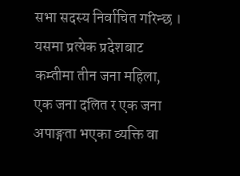सभा सदस्य निर्वाचित गरिन्छ । यसमा प्रत्येक प्रदेशबाट कम्तीमा तीन जना महिला, एक जना दलित र एक जना अपाङ्गता भएका व्यक्ति वा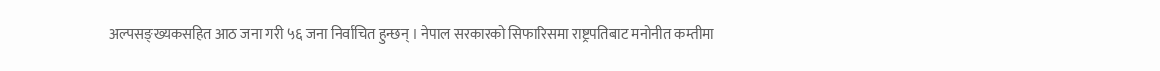अल्पसङ्ख्यकसहित आठ जना गरी ५६ जना निर्वाचित हुन्छन् । नेपाल सरकारको सिफारिसमा राष्ट्रपतिबाट मनोनीत कम्तीमा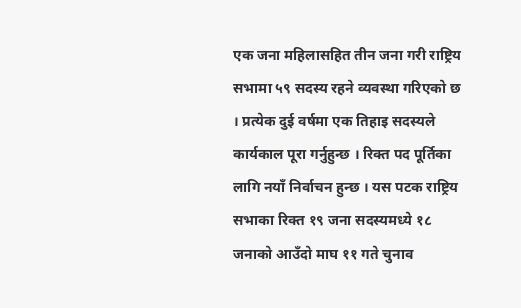एक जना महिलासहित तीन जना गरी राष्ट्रिय सभामा ५९ सदस्य रहने व्यवस्था गरिएको छ । प्रत्येक दुई वर्षमा एक तिहाइ सदस्यले कार्यकाल पूरा गर्नुहुन्छ । रिक्त पद पूर्तिका लागि नयाँ निर्वाचन हुन्छ । यस पटक राष्ट्रिय सभाका रिक्त १९ जना सदस्यमध्ये १८ जनाको आउँदो माघ ११ गते चुनाव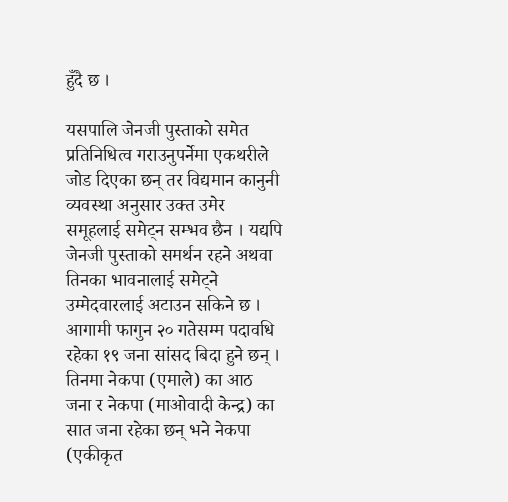हुँदै छ ।

यसपालि जेनजी पुस्ताको समेत प्रतिनिधित्व गराउनुपर्नेमा एकथरीले जोड दिएका छन् तर विद्यमान कानुनी व्यवस्था अनुसार उक्त उमेर समूहलाई समेट्न सम्भव छैन । यद्यपि जेनजी पुस्ताको समर्थन रहने अथवा तिनका भावनालाई समेट्ने उम्मेदवारलाई अटाउन सकिने छ । आगामी फागुन २० गतेसम्म पदावधि रहेका १९ जना सांसद बिदा हुने छन् । तिनमा नेकपा (एमाले) का आठ जना र नेकपा (माओवादी केन्द्र) का सात जना रहेका छन् भने नेकपा (एकीकृत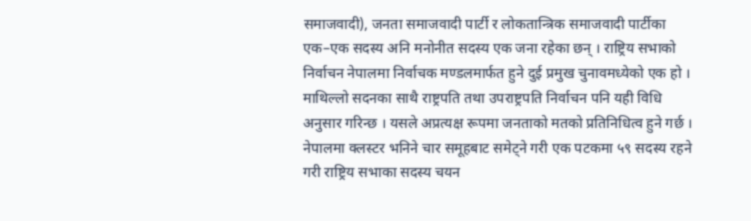समाजवादी), जनता समाजवादी पार्टी र लोकतान्त्रिक समाजवादी पार्टीका एक–एक सदस्य अनि मनोनीत सदस्य एक जना रहेका छन् । राष्ट्रिय सभाको निर्वाचन नेपालमा निर्वाचक मण्डलमार्फत हुने दुई प्रमुख चुनावमध्येको एक हो । माथिल्लो सदनका साथै राष्ट्रपति तथा उपराष्ट्रपति निर्वाचन पनि यही विधि अनुसार गरिन्छ । यसले अप्रत्यक्ष रूपमा जनताको मतको प्रतिनिधित्व हुने गर्छ । नेपालमा क्लस्टर भनिने चार समूहबाट समेट्ने गरी एक पटकमा ५९ सदस्य रहने गरी राष्ट्रिय सभाका सदस्य चयन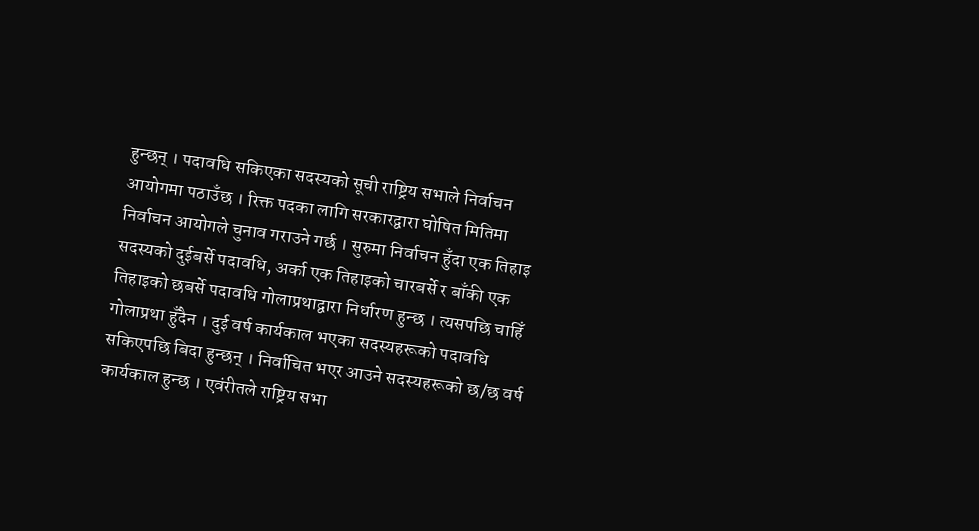हुन्छन् । पदावधि सकिएका सदस्यको सूची राष्ट्रिय सभाले निर्वाचन आयोगमा पठाउँछ । रिक्त पदका लागि सरकारद्वारा घोषित मितिमा निर्वाचन आयोगले चुनाव गराउने गर्छ । सुरुमा निर्वाचन हुँदा एक तिहाइ सदस्यको दुईबर्से पदावधि, अर्का एक तिहाइको चारबर्से र बाँकी एक तिहाइको छबर्से पदावधि गोलाप्रथाद्वारा निर्धारण हुन्छ । त्यसपछि चाहिँ गोलाप्रथा हुँदैन । दुई वर्ष कार्यकाल भएका सदस्यहरूको पदावधि सकिएपछि बिदा हुन्छन् । निर्वाचित भएर आउने सदस्यहरूको छ/छ वर्ष कार्यकाल हुन्छ । एवंरीतले राष्ट्रिय सभा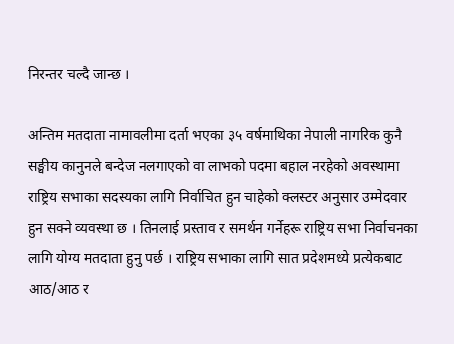निरन्तर चल्दै जान्छ ।

अन्तिम मतदाता नामावलीमा दर्ता भएका ३५ वर्षमाथिका नेपाली नागरिक कुनै सङ्घीय कानुनले बन्देज नलगाएको वा लाभको पदमा बहाल नरहेको अवस्थामा राष्ट्रिय सभाका सदस्यका लागि निर्वाचित हुन चाहेको क्लस्टर अनुसार उम्मेदवार हुन सक्ने व्यवस्था छ । तिनलाई प्रस्ताव र समर्थन गर्नेहरू राष्ट्रिय सभा निर्वाचनका लागि योग्य मतदाता हुनु पर्छ । राष्ट्रिय सभाका लागि सात प्रदेशमध्ये प्रत्येकबाट आठ/आठ र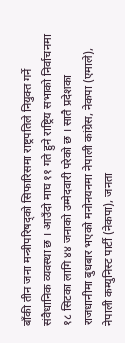बाँकी तीन जना मन्त्रीपरिषद्को सिफारिसमा राष्ट्रपतिले नियुक्त गर्ने संवैधानिक व्यवस्था छ । आउँदो माघ ११ गते हुने राष्ट्रिय सभाको निर्वाचनमा १८ सिटका लागि ४४ जनाको उम्मेदवारी परेको छ । सातै प्रदेशका राजधानीमा बुधबार भएको मनोनयनमा नेपाली कांग्रेस, नेकपा (एमाले), नेपाली कम्युनिस्ट पार्टी (नेकपा), जनता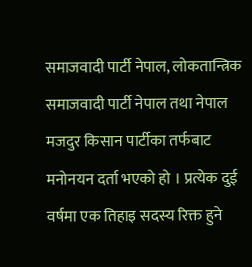समाजवादी पार्टी नेपाल, लोकतान्त्रिक समाजवादी पार्टी नेपाल तथा नेपाल मजदुर किसान पार्टीका तर्फबाट मनोनयन दर्ता भएको हो । प्रत्येक दुई वर्षमा एक तिहाइ सदस्य रिक्त हुने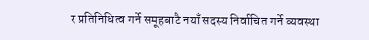र प्रतिनिधित्व गर्ने समूहबाटै नयाँ सदस्य निर्वाचित गर्ने व्यवस्था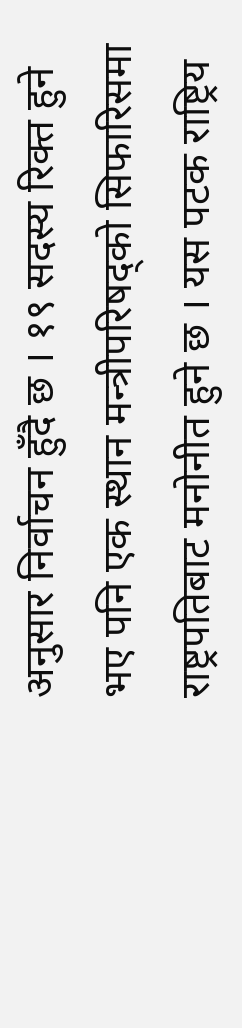अनुसार निर्वाचन हुँदै छ । १९ सदस्य रिक्त हुने भए पनि एक स्थान मन्त्रीपरिषद्को सिफारिसमा राष्ट्रपतिबाट मनोनीत हुने छ । यस पटक राष्ट्रिय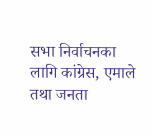सभा निर्वाचनका लागि कांग्रेस, एमाले तथा जनता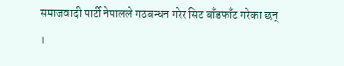समाजवादी पार्टी नेपालले गठबन्धन गरेर सिट बाँडफाँट गरेका छन् ।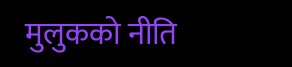मुलुकको नीति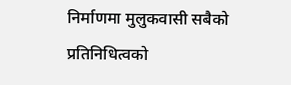निर्माणमा मुलुकवासी सबैको प्रतिनिधित्वको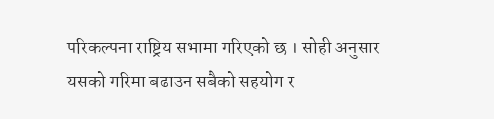परिकल्पना राष्ट्रिय सभामा गरिएको छ । सोही अनुसार यसको गरिमा बढाउन सबैको सहयोग र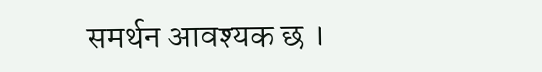समर्थन आवश्यक छ ।